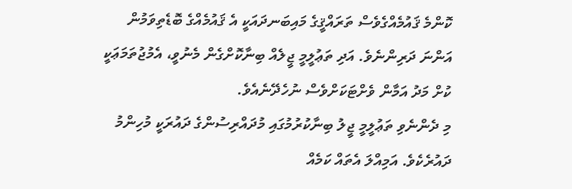ކޮންމެ ޤައުމެއްގެވެސް ތަރައްޤީގެ މައިބަނދައަކީ އެ ޤައުމެއްގެ ބޮޑެތިވަމުން އަންނަ ދަރިންނެވެ. އަދި ތަޢުލީމީ ޖީލެއް ބިނާކޮށްގެން މެނުވީ، އެމުޖުތަމަޢަކީ ކުށް މަދު އަމާން ވެށްޓަކަށްވެސް ނުހެދޭނެއެވެ.
މި ދެންނެވި ތަޢުލީމީ ޖީލު ބިނާކުރުމުގައި މުދައްރިސުންގެ ދައުރަކީ މުހިންމު ދައުރެކެވެ. އަމިއްލަ އެތައް ކަމެއް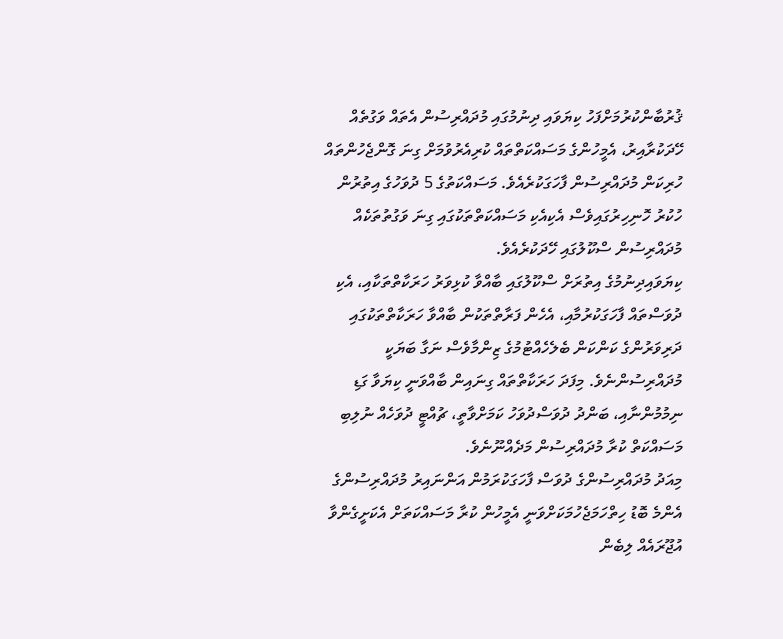ޤުރުބާންކުރުމަށްފަހު ކިޔަވައި ދިނުމުގައި މުދައްރިސުން އެތައް ވަގުތެއް ހޭދަކުރާއިރު، އެމީހުންގެ މަސައްކަތްތައް ކުރިއެރުވުމަށް ގިނަ ގޮންޖެހުންތައް ހުރިކަން މުދައްރިސުން ފާހަގަކުރެއެވެ. މަސައްކަތުގެ 5 ދުވަހުގެ އިތުރުން ހުކުރު ހޮނިހިރުގައިވެސް އެކިއެކި މަސައްކަތްތަކުގައި ގިނަ ވަގުތުތަކެއް މުދައްރިސުން ސްކޫލުގައި ހޭދަކުރެއެވެ.
ކިޔަވައިދިނުމުގެ އިތުރަށް ސްކޫލުގައި ބާއްވާ ކުޅިވަރު ހަރަކާތްތަކާއި، އެކި ދުވަސްތައް ފާހަގަކުރުމާއި، އެހެން ފަރާތްތަކުން ބާއްވާ ހަރަކާތްތަކުގައި ދަރިވަރުންގެ ކަންކަން ބެލެހެއްޓުމުގެ ޒިންމާވެސް ނަގާ ބަޔަކީ މުދައްރިސުންނެވެ. މިފަދަ ހަރަކާތްތައް ގިނައިން ބާއްވަނީ ކިޔަވާ ގަޑި ނިމުމުންނާއި، ބަންދު ދުވަސްދުވަހު ކަމަށްވާތީ، ޗުއްޓީ ދުވަހެއް ނުލިބި މަސައްކަތް ކުރާ މުދައްރިސުން މަދެއްނޫނެވެ.
މިއަދު މުދައްރިސުންގެ ދުވަސް ފާހަގަކުރަމުން އަންނައިރު މުދައްރިސުންގެ އެންމެ ބޮޑު ހިތްހަމަޖެހުމަކަށްވަނީ އެމީހުން ކުރާ މަސައްކަތަށް އެކަށީގެންވާ އުޖޫރައެއް ލިބެން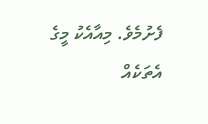ފެށުމެވެ. މިއާއެކު މީގެ އެތަކެއް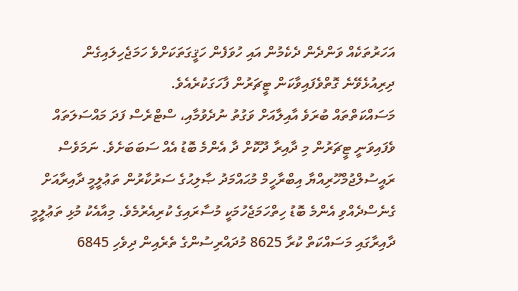އަހަރުތަކެއް ވަންދެން ދެކެމުން އައި ހުވަފެން ހަޤީގަތަކަށްވެ ހަމަޖެހިލައިގެން ދިރިއުޅެވޭނެ ގޮތްވެފައިވާކަން ޓީޗަރުން ފާހަގަކުރެއެވެ.
މަސައްކަތްތައް ބުރަވެ އާއިލާއަށް ވަގުތު ނުދެވުމާއި، ސްޓްރެސް ފަދަ މައްސަލަތައް ވެފައިވަނީ ޓީޗަރުން މި ދާއިރާ ދޫކޮށް ދާ އެންމެ ބޮޑު އެއް ސަބަބަށެވެ. ނަމަވެސް ރައީސުލްޖުމްހޫރިއްޔާ އިބްރާހީމް މުޙައްމަދު ޞާލިޙުގެ ސަރުކާރުން ތަޢުލީމީ ދާއިރާއަށް ގެނެސްދެއްވި އެންމެ ބޮޑު ހިތްހަމަޖެހުމަކީ މުސާރައިގެ ކުރިއެރުމެވެ. މިއާއެކު މުޅި ތަޢުލީމީ ދާއިރާގައި މަސައްކަތް ކުރާ 8625 މުދައްރިސުންގެ ތެރެއިން ދިވެހި 6845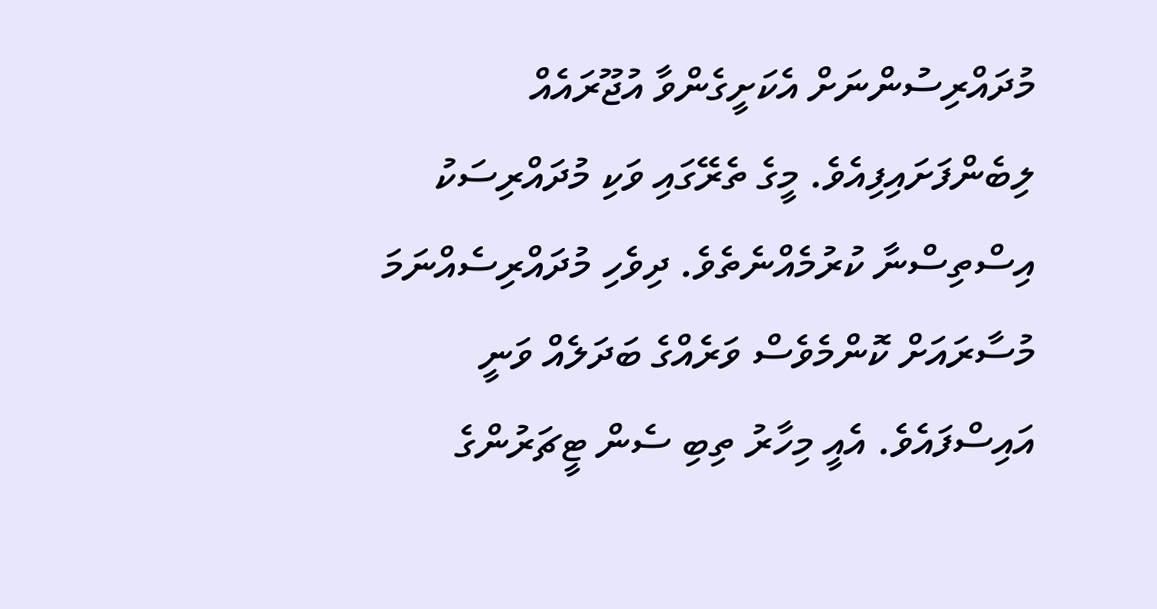މުދައްރިސުންނަށް އެކަށީގެންވާ އުޖޫރައެއް ލިބެންފަށައިފިއެވެ. މީގެ ތެރޭގައި ވަކި މުދައްރިސަކު އިސްތިސްނާ ކުރުމެއްނެތެވެ. ދިވެހި މުދައްރިސެއްނަމަ މުސާރައަށް ކޮންމެވެސް ވަރެއްގެ ބަދަލެއް ވަނީ އައިސްފައެވެ. އެއީ މިހާރު ތިބި ސެން ޓީޗަރުންގެ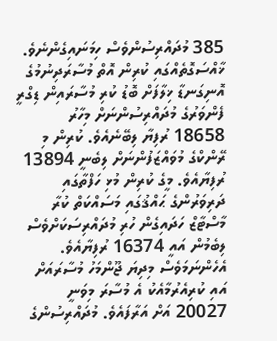385 މުދައްރިސުންވެސް ހިމަނައިގެންނެވެ.
ޚާއްސަގޮތެއްގައި ކުރިން އޮތް މުސާރަދިނުމުގެ އޮނިގަނޑާ ޚިލާފަށް ބޮޑު ކުރި މުސާރައިން ޑިގްރީ ފެންވަރުގެ މުދައްރިސުންނަށް މިހާރު 18658 ރުފިޔާ ލިބޭނެއެވެ. ކުރިން މި ރޭންކްގެ މުވައްޒަފުންނަށް ލިބެނީ 13894 ރުފިޔާއެވެ. މީގެ ކުރިން މުޅި ހަފްތާގައި ދަރިވަރުންގެ ޙައްޤުގައި މަސައްކަތް ކުރާ މާސްޓާޒް ހަދައިގެން ހުރި މުދައްރިސަކަށްވެސް ލިބެމުން އައީ 16374 ރުފިޔާއެވެ. އެހެންނަމަވެސް މިދިޔަ ޖޫންމަހު މުސާރައަށް އައި ކުރިއެރުމާއެކު އެ މުސާރަ މިވަނީ 20027 އަށް އަރާފައެވެ. މުދައްރިސުންގެ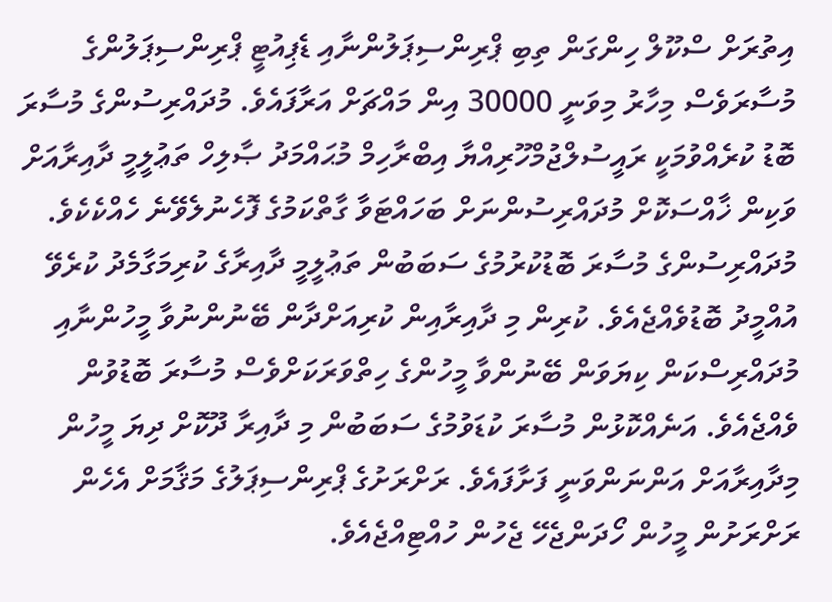އިތުރަށް ސްކޫލް ހިންގަން ތިބި ޕްރިންސިޕަލުންނާއި ޑެޕިއުޓީ ޕްރިންސިޕަލުންގެ މުސާރަވެސް މިހާރު މިވަނީ 30000 އިން މައްޗަށް އަރާފައެވެ. މުދައްރިސުންގެ މުސާރަ ބޮޑު ކުރެއްވުމަކީ ރައީސުލްޖުމްހޫރިއްޔާ އިބްރާހިމް މުޙައްމަދު ޞާލިހް ތަޢުލީމީ ދާއިރާއަށް ވަކިން ޚާއްސަކޮށް މުދައްރިސުންނަށް ބަހައްޓަވާ ގާތްކަމުގެ ފޮހެނުލެވޭނެ ހެއްކެކެވެ.
މުދައްރިސުންގެ މުސާރަ ބޮޑުކުރުމުގެ ސަބަބުން ތަޢުލީމީ ދާއިރާގެ ކުރިމަގާމެދު ކުރެވޭ އުއްމީދު ބޮޑުވެއްޖެއެވެ. ކުރިން މި ދާއިރާއިން ކުރިއަށްދާން ބޭނުންނުވާ މީހުންނާއި މުދައްރިސްކަން ކިޔަވަން ބޭނުންވާ މީހުންގެ ހިތްވަރަކަށްވެސް މުސާރަ ބޮޑުވުން ވެއްޖެއެވެ. އަނެއްކޮޅުން މުސާރަ ކުޑަވުމުގެ ސަބަބުން މި ދާއިރާ ދޫކޮށް ދިޔަ މީހުން މިދާއިރާއަށް އަންނަންވަނީ ފަށާފައެވެ. ރަށްރަށުގެ ޕްރިންސިޕަލުގެ މަޤާމަށް އެހެން ރަށްރަށުން މީހުން ހޯދަންޖެހޭ ޖެހުން ހުއްޓިއްޖެއެވެ.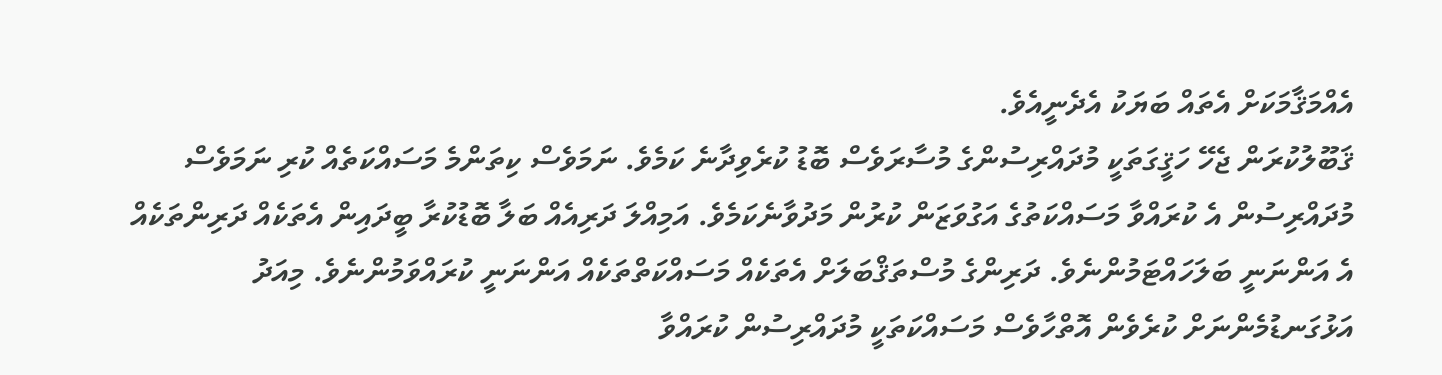އެއްމަޤާމަކަށް އެތައް ބަޔަކު އެދެނީއެވެ.
ޤަބޫލުކުރަން ޖެހޭ ހަޤީގަތަކީ މުދައްރިސުންގެ މުސާރަވެސް ބޮޑު ކުރެވިދާނެ ކަމެވެ. ނަމަވެސް ކިތަންމެ މަސައްކަތެއް ކުރި ނަމަވެސް މުދައްރިސުން އެ ކުރައްވާ މަސައްކަތުގެ އަގުވަޒަން ކުރުން މަދުވާނެކަމެވެ. އަމިއްލަ ދަރިއެއް ބަލާ ބޮޑުކުރާ ބީދައިން އެތަކެއް ދަރިންތަކެއް އެ އަންނަނީ ބަލަހައްޓަމުންނެވެ. ދަރިންގެ މުސްތަޤްބަލަށް އެތަކެއް މަސައްކަތްތަކެއް އަންނަނީ ކުރައްވަމުންނެވެ. މިއަދު އަޅުގަނޑުމެންނަށް ކުރެވެން އޮތްހާވެސް މަސައްކަތަކީ މުދައްރިސުން ކުރައްވާ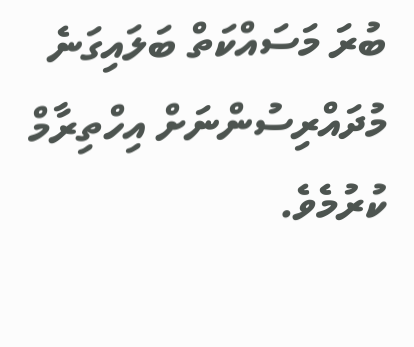ބުރަ މަސައްކަތް ބަލައިގަނެ މުދައްރިސުންނަށް އިހްތިރާމް ކުރުމެވެ.